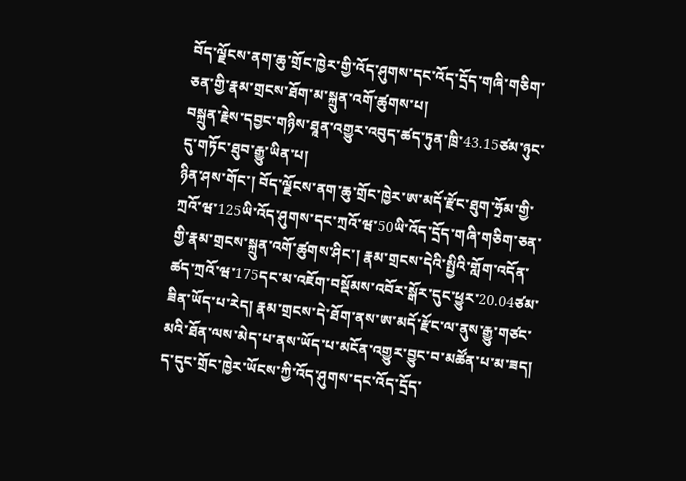བོད་ལྗོངས་ནག་ཆུ་གྲོང་ཁྱེར་གྱི་འོད་ཤུགས་དང་འོད་དྲོད་གཞི་གཅིག་ཅན་གྱི་རྣམ་གྲངས་ཐོག་མ་སྐྲུན་འགོ་ཚུགས་པ།
བསྐྲུན་རྗེས་དབྱང་གཉིས་ཐཱན་འགྱུར་འབུད་ཚད་ཏུན་ཁྲི་43.15ཙམ་ཉུང་དུ་གཏོང་ཐུབ་རྒྱུ་ཡིན་པ།
ཉིན་ཤས་གོང་། བོད་ལྗོངས་ནག་ཆུ་གྲོང་ཁྱེར་ཨ་མདོ་རྫོང་ཐུག་ཧྲོམ་གྱི་ཀྲའོ་ཝ་125ཡི་འོད་ཤུགས་དང་ཀྲའོ་ཝ་50ཡི་འོད་དྲོད་གཞི་གཅིག་ཅན་གྱི་རྣམ་གྲངས་སྐྲུན་འགོ་ཚུགས་ཤིང་། རྣམ་གྲངས་དེའི་སྤྱིའི་གློག་འདོན་ཚད་ཀྲའོ་ཝ་175དང་མ་འཇོག་བསྡོམས་འབོར་སྒོར་དུང་ཕྱུར་20.04ཙམ་ཟིན་ཡོད་པ་རེད། རྣམ་གྲངས་དེ་ཐོག་ནས་ཨ་མདོ་རྫོང་ལ་ནུས་རྒྱུ་གཙང་མའི་ཐོན་ལས་མེད་པ་ནས་ཡོད་པ་མངོན་འགྱུར་བྱུང་བ་མཚོན་པ་མ་ཟད། ད་དུང་གྲོང་ཁྱེར་ཡོངས་ཀྱི་འོད་ཤུགས་དང་འོད་དྲོད་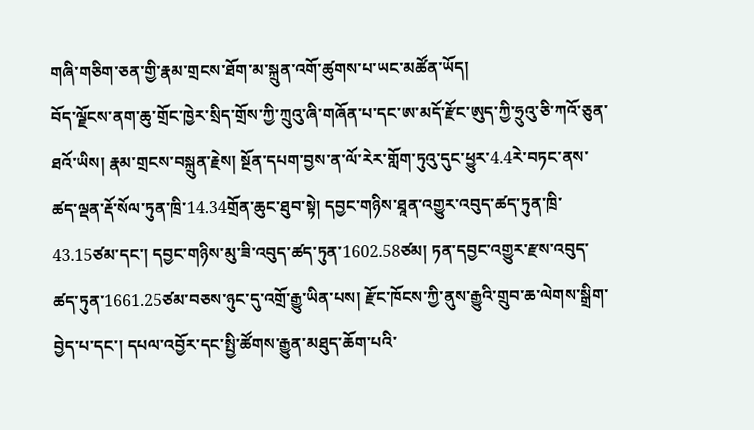གཞི་གཅིག་ཅན་གྱི་རྣམ་གྲངས་ཐོག་མ་སྐྲུན་འགོ་ཚུགས་པ་ཡང་མཚོན་ཡོད།
བོད་ལྗོངས་ནག་ཆུ་གྲོང་ཁྱེར་སྲིད་གྲོས་ཀྱི་ཀྲུའུ་ཞི་གཞོན་པ་དང་ཨ་མདོ་རྫོང་ཨུད་ཀྱི་ཧྲུའུ་ཅི་ཀའོ་ཅུན་ཐའོ་ཡིས། རྣམ་གྲངས་བསྐྲུན་རྗེས། སྔོན་དཔག་བྱས་ན་ལོ་རེར་གློག་ཏུའུ་དུང་ཕྱུར་4.4རེ་བཏང་ནས་ཚད་ལྡན་རྡོ་སོལ་ཏུན་ཁྲི་14.34གྲོན་ཆུང་ཐུབ་སྟེ། དབྱང་གཉིས་ཐཱན་འགྱུར་འབུད་ཚད་ཏུན་ཁྲི་43.15ཙམ་དང་། དབྱང་གཉིས་མུ་ཟི་འབུད་ཚད་ཏུན་1602.58ཙམ། ཏན་དབྱང་འགྱུར་རྫས་འབུད་ཚད་ཏུན་1661.25ཙམ་བཅས་ཉུང་དུ་འགྲོ་རྒྱུ་ཡིན་པས། རྫོང་ཁོངས་ཀྱི་ནུས་རྒྱུའི་གྲུབ་ཆ་ལེགས་སྒྲིག་བྱེད་པ་དང་། དཔལ་འབྱོར་དང་སྤྱི་ཚོགས་རྒྱུན་མཐུད་ཆོག་པའི་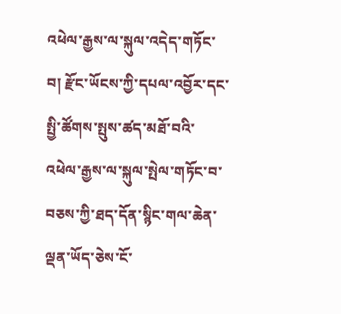འཕེལ་རྒྱས་ལ་སྐུལ་འདེད་གཏོང་བ། རྫོང་ཡོངས་ཀྱི་དཔལ་འབྱོར་དང་སྤྱི་ཚོགས་སྤུས་ཚད་མཐོ་བའི་འཕེལ་རྒྱས་ལ་སྐུལ་སྤེལ་གཏོང་བ་བཅས་ཀྱི་ཐད་དོན་སྙིང་གལ་ཆེན་ལྡན་ཡོད་ཅེས་ངོ་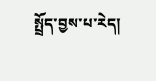སྤྲོད་བྱས་པ་རེད།